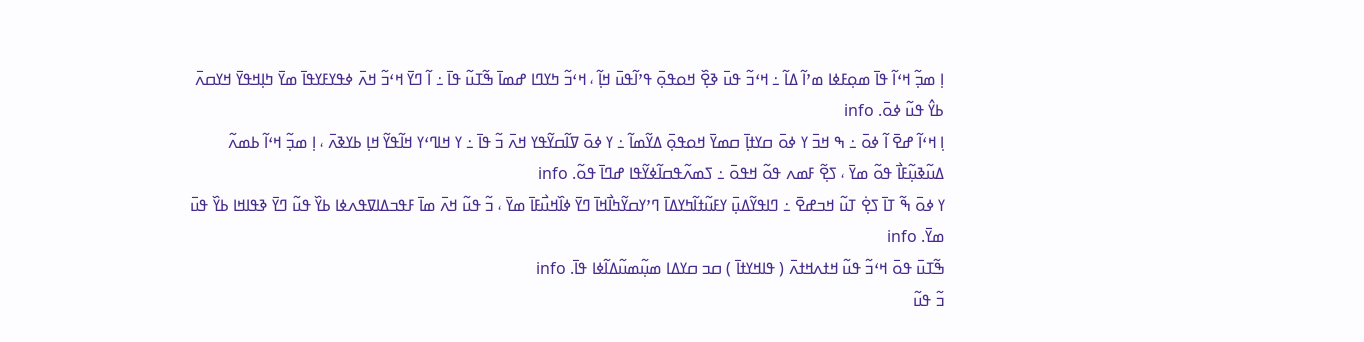ߊ߲ ߘߏ߲߬ ߞߵߊ߬ ߟߊ߫ ߘߋ߲ߓߦߊ ߘߴߊ߬ ߡߊ߬ ߸ ߞߵߏ߬ ߟߎ߫ ߢߐ߲߰ ߞߋߟߋ߲߫ ߟߴߊ߬ߟߎ߫ ߞߊ߲߬ ، ߞߵߏ߬ ߤߌߣߊ ߝߘߊ߫ ߒ߬ߠߎ߬ ߟߊ߫ ߸ ߊ߬ ߣߌ߫ ߞߵߏ߬ ߞߍ߫ ߦߟߌߓߌߟߊ߫ ߘߌ߫ ߤߊ߲ߞߟߌ߫ ߞߌߛߍ߫ ߕߌ߮ ߟߎ߬ ߦߋ߫. info
ߊ߲ ߞߵߊ߬ ߝߐ߫ ߊ߬ ߦߋ߫ ߸ ߒ ߞߏ߫ ߌ ߦߋ߫ ߛߌߙߊ߲߫ ߛߘߌ߫ ߞߋߟߋ߲߫ ߡߌ߬ߘߊ߬ ߸ ߌ ߦߋ߫ ߜߊ߬ߛߌ߬ߟߌ ߞߍ߫ ߏ߬ ߟߊ߫ ߸ ߌ ߞߊߣߵߌ ߞߊ߬ߟߌ߬ ߞߊ߲ ߕߌߢߍ߫ ، ߊ߲ ߘߏ߲߬ ߞߵߊ߬ ߕߘߍ߬ ߡߎ߬ߢߎ߲߬ߓߊ߯ ߟߋ߬ ߘߌ߫ ، ߖߐ߲߬ ߓߘߍ ߟߋ߬ ߞߟߋ߫ ߸ ߖߘߍ߬ߟߛߊ߬ߦߌ߬ߟߊ ߝߣߊ߫ ߟߋ߬. info
ߌ ߦߋ߫ ߒ߬ ߠߊ߫ ߖߐ߲߭ ߠߎ߬ ߞߏߝߐ߫ ߸ ߣߊߟߌ߬ߡߎ߲߫ ߌߓߎ߬ߙߊ߬ߤߌߡߊ߫ ߣߴߌߛߌ߬ߤߊ߯ߞߊ߫ ߣߌ߫ ߦߊ߰ߞߎ߯ߓߊ߫ ߘߌ߫ ، ߏ߬ ߟߎ߬ ߞߍ߫ ߘߊ߫ ߓߟߏߡߊߜߟߍߦߊ ߕߌ߰ ߟߎ߬ ߣߌ߫ ߢߟߊߞߊ ߕߌ߰ ߟߎ߫ ߘߌ߫. info
ߒ߬ߠߎ߫ ߟߋ߫ ߞߵߏ߬ ߟߎ߬ ߞߙߍߞߙߍ߫ ( ߟߊߞߌߙߊ߫ ) ߛߏ ߛߌߡߊ ߘߎ߲߬ߘߎ߬ߡߊ߬ߦߊ ߟߊ߫. info
ߏ߬ ߟߎ߬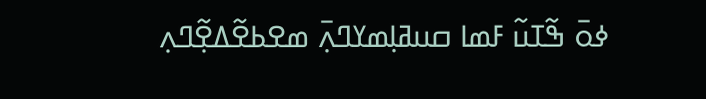ߦߋ߫ ߒ߬ߠߎ߬ ߓߘߊ ߛߎߥߊ߲ߘߌߣߍ߲߫ ߘߐߕߐ߬ߡߐ߲߬ߣߍ߲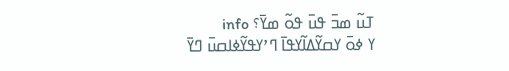ߠߎ߬ ߘߏ߫ ߟߎ߫ ߟߋ߬ ߘߌ߫؟ info
ߌ ߦߋ߫ ߌߛߌ߬ߡߊ߬ߌߟߊ߫ ߣߴߌߟߌ߬ߦߊߛߎ߫ ߣߌ߫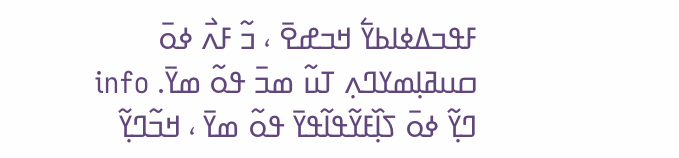ߓߟߏߡߦߊߕߌ߱ ߞߏߝߐ߫ ، ߏ߬ ߓߍ߯ ߦߋ߫ ߛߎߥߊ߲ߘߌߣߍ߲ ߠߎ߬ ߘߏ߫ ߟߋ߬ ߘߌ߫. info
ߣߌ߲߬ ߦߋ߫ ߖߊ߲߰ߓߌ߬ߟߊ߬ߟߌ߫ ߟߋ߬ ߘߌ߫ ، ߞߏ߬ߣߌ߲߬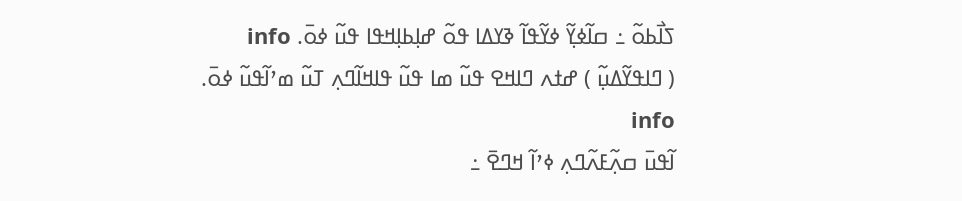ߖߊ߯ߕߋ߬ ߸ ߛߊ߬ߦߌ߲߬ ߦߌ߬ߟߊ߬ ߢߌߡߊ ߟߋ߬ ߝߊ߲ߕߊ߲ߞߟߊ ߟߎ߬ ߦߋ߫. info
( ߣߊߟߌ߬ߡߎ߲߬ ) ߝߙߍ ߣߊߞߐ ߟߎ߬ ߘߊ ߟߎ߬ ߟߊߞߊ߬ߣߍ߲ ߠߎ߬ ߘߴߊ߬ߟߎ߬ ߦߋ߫. info
ߊ߬ߟߎ߫ ߛߍ߲߬ߓߍ߬ߣߍ߲ ߦߴߊ߬ ߞߣߐ߫ ߸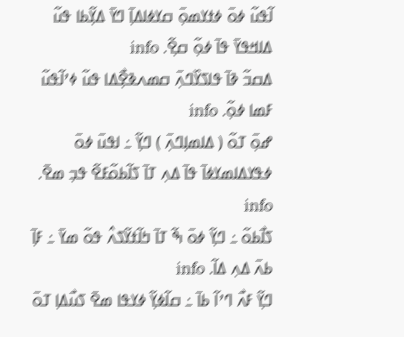ߊ߬ߟߎ߬ ߦߋ߫ ߦߙߌߘߋ߲߫ ߛߌߦߊߡߊ߲߫ ߣߌ߫ ߡߌ߲߬ߕߊ ߟߎ߬ ߡߊߞߟߌ߫ ߟߊ߫ ߦߋ߲߬ ߛߐ߲߬. info
ߡߛߏ߬ ߢߊ߫ ߟߊߖߌ߰ߣߍ߲߫ ߛߘߍߢߐ߲߯ߡߊ ߟߎ߬ ߦߴߊ߬ߟߎ߬ ߓߘߊ ߦߋ߲߬. info
ߝߋ߲߫ ߠߋ߬ ( ߡߊߘߊ߲ߣߍ߲߫ ) ߣߌ߲߬ ߸ ߊߟߎ߫ ߦߋ߫ ߦߟߌߡߊߘߌߦߊ߫ ߟߊ߫ ߡߍ߲ ߠߊ߫ ߖߊ߬ߕߋ߬ߓߐ߬ ߟߏ߲ ߘߐ߫. info
ߖߊ߯ߕߋ߬ ߸ ߣߌ߲߬ ߦߋ߫ ߒ߬ ߠߊ߫ ߤߊ߬ߙߌ߬ߖߍ߮ ߟߋ߬ ߘߌ߫ ߸ ߓߊ߲߫ ߕߍ߫ ߡߍ߲ ߡߊ߬. info
ߣߌ߲߬ ߓߍ߯ ߣߴߊ߬ ߕߊ߫ ߸ ߛߊ߬ߦߌ߲߬ ߦߌߟߊ ߘߐ߫ ߖߎ߯ߡߊ߲ ߠߋ߫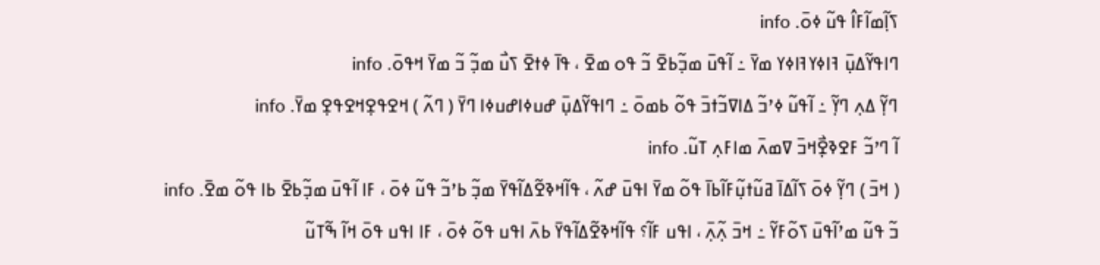ߖߊ߲߬ߘߊ߬ߓߊ߮ ߟߎ߬ ߦߋ߫. info
ߣߊߟߌ߬ߡߎ߲߫ ߔߊߦߌߔߊߦߌ ߘߌ߫ ߸ ߊ߬ߟߎ߫ ߘߏ߲߬ߕߐ߫ ߏ߬ ߟߋ ߘߐ߫ ، ߟߊ߫ ߦߙߐ߫ ߖߎ߯ ߘߏ߲߬ ߏ߬ ߘߌ߫ ߞߟߋ߫. info
ߣߌ߲߬ ߡߍ߲ ߣߌ߲߬ ߸ ߊ߬ߟߎ߬ ߦߴߏ߬ ߡߊߜߏ߬ߙߏ߫ ߟߋ߬ ߕߘߋ߫ ߸ ߣߊߟߌ߬ߡߎ߲߫ ߝߎߦߊߝߎߦߊ ߣߌ߫ ( ߣߍ߬ ) ߞߐߟߐ߲ߞߐߟߐ߲ ߘߌ߫. info
ߊ߬ ߣߴߏ߬ ߓߐߢߐ߲߯ߞߏ߫ ߜߘߍ߫ ߘߊߓߍ߲ ߠߎ߬. info
( ߞߏ߫ ) ߣߌ߲߬ ߦߋ߫ ߖߊ߬ߡߊ߫ ߥߎ߬ߙߎ߲߬ߓߊ߬ߕߊ߫ ߟߋ߬ ߘߌ߫ ߊߟߎ߫ ߝߍ߬ ، ߟߊ߬ߞߢߐ߬ߡߊ߬ߟߌ߫ ߘߏ߲߬ ߕߴߏ߬ ߟߎ߬ ߦߋ߫ ، ߓߊ ߊ߬ߟߎ߫ ߘߏ߲߬ߕߐ߫ ߕߊ ߟߋ߬ ߘߐ߫. info
ߏ߬ ߟߎ߬ ߘߴߊ߬ߟߎ߫ ߖߋ߬ߓߌ߬ ߸ ߞߏ߫ ߍ߲߬ߍ߲߫ ، ߊߟߎ ߓߊ߬؟ ߟߊ߬ߞߢߐ߬ߡߊ߬ߟߌ߫ ߕߍ߫ ߊߟߎ ߟߋ߬ ߦߋ߫ ، ߓߊ ߊߟߎ ߟߋ߫ ߞߊ߬ ߒ߬ߠߎ߬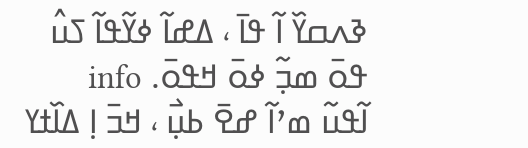ߢߍߛߌ߰ ߊ߬ ߟߊ߫ ، ߡߝߊ߬ ߦߌ߬ߟߊ߬ ߖߎ߮ ߟߋ߫ ߘߏ߲߬ ߦߋ߫ ߞߟߋ߫. info
ߊ߬ߟߎ߬ ߘߴߊ߬ ߝߐ߫ ߕߎ߲߯ ، ߞߏ߫ ߊ߲ ߡߊ߰ߙߌ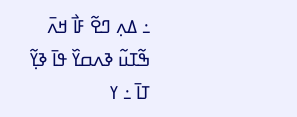߸ ߡߍ߲ ߣߐ߬ ߓߊ߯ ߞߍ߫ ߒ߬ߠߎ߬ ߢߍߛߌ߰ ߟߊ߫ ߢߌ߲߬ ߠߊ߫ ߸ ߌ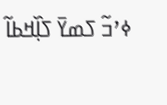ߦߴߏ߬ ߖߘߌ߫ ߖߊ߲߰ߞߕߊ߬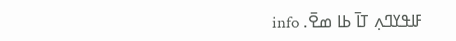ߓߊߟߌߣߍ߲ ߠߊ߫ ߕߊ ߘߐ߫. info